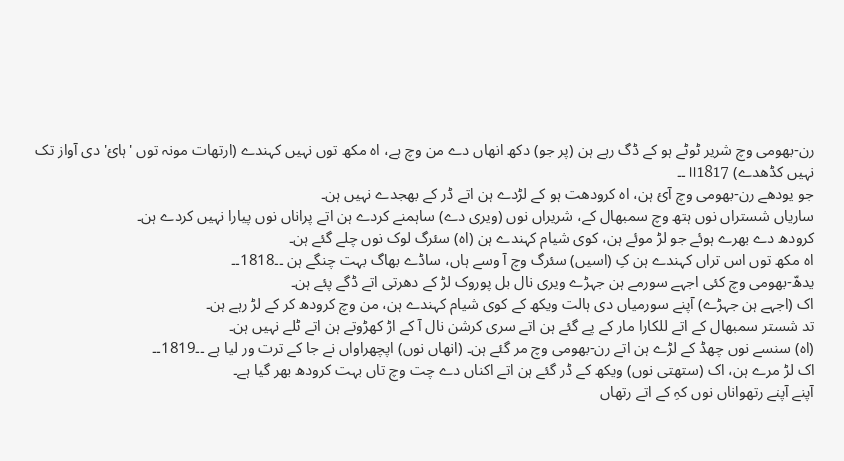رن-بھومی وچ شریر ٹوٹے ہو کے ڈگ رہے ہن (پر جو) دکھ انھاں دے من وچ ہے، اہ مکھ توں نہیں کہندے (ارتھات مونہ توں 'ہائ' دی آواز تک نہیں کڈھدے) ॥1817۔۔
جو یودھے رن-بھومی وچ آئ ہن، اہ کرودھت ہو کے لڑدے ہن اتے ڈر کے بھجدے نہیں ہن۔
ساریاں شستراں نوں ہتھ وچ سمبھال کے، شریراں نوں (ویری دے) ساہمنے کردے ہن اتے پراناں نوں پیارا نہیں کردے ہن۔
کرودھ دے بھرے ہوئے جو لڑ موئے ہن، کوی شیام کہندے ہن (اہ) سئرگ لوک نوں چلے گئے ہن۔
اہ مکھ توں اس تراں کہندے ہن کِ (اسیں) سئرگ وچ آ وسے ہاں، ساڈے بھاگ بہت چنگے ہن ۔۔1818۔۔
یدھّ-بھومی وچ کئی اجہے سورمے ہن جہڑے ویری نال بل پوروک لڑ کے دھرتی اتے ڈگے پئے ہن۔
اک (اجہے ہن جہڑے) آپنے سورمیاں دی ہالت ویکھ کے کوی شیام کہندے ہن، من وچ کرودھ کر کے لڑ رہے ہن۔
تد شستر سمبھال کے اتے للکارا مار کے پے گئے ہن اتے سری کرشن نال آ کے اڑ کھڑوتے ہن اتے ٹلے نہیں ہن۔
(اہ) سنسے نوں چھڈ کے لڑے ہن اتے رن-بھومی وچ مر گئے ہن۔ (انھاں نوں) اپچھراواں نے جا کے ترت ور لیا ہے ۔۔1819۔۔
اک لڑ مرے ہن، اک (ستھتی نوں) ویکھ کے ڈر گئے ہن اتے اکناں دے چت وچ تاں بہت کرودھ بھر گیا ہے۔
آپنے آپنے رتھواناں نوں کہِ کے اتے رتھاں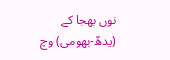نوں بھجا کے (یدھّ-بھومی) وچ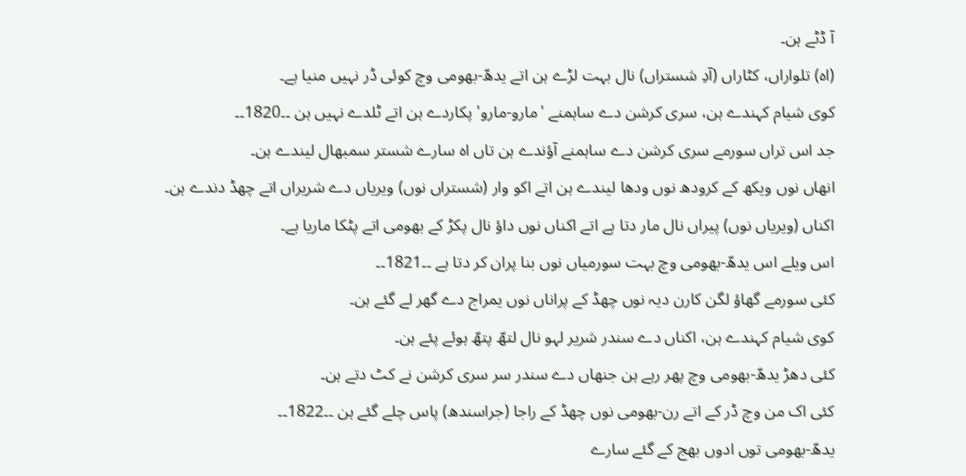آ ڈٹے ہن۔
(اہ) تلواراں، کٹاراں (آدِ شستراں) نال بہت لڑے ہن اتے یدھّ-بھومی وچ کوئی ڈر نہیں منیا ہے۔
کوی شیام کہندے ہن، سری کرشن دے ساہمنے 'مارو-مارو' پکاردے ہن اتے ٹلدے نہیں ہن ۔۔1820۔۔
جد اس تراں سورمے سری کرشن دے ساہمنے آؤندے ہن تاں اہ سارے شستر سمبھال لیندے ہن۔
انھاں نوں ویکھ کے کرودھ نوں ودھا لیندے ہن اتے اکو وار (شستراں نوں) ویریاں دے شریراں اتے چھڈ دندے ہن۔
اکناں (ویریاں نوں) پیراں نال مار دتا ہے اتے اکناں نوں داؤ نال پکڑ کے بھومی اتے پٹکا ماریا ہے۔
اس ویلے اس یدھّ-بھومی وچ بہت سورمیاں نوں بنا پران کر دتا ہے ۔۔1821۔۔
کئی سورمے گھاؤ لگن کارن دیہ نوں چھڈ کے پراناں نوں یمراج دے گھر لے گئے ہن۔
کوی شیام کہندے ہن، اکناں دے سندر شریر لہو نال لتھّ پتھّ ہوئے پئے ہن۔
کئی دھڑ یدھّ-بھومی وچ پھر رہے ہن جنھاں دے سندر سر سری کرشن نے کٹ دتے ہن۔
کئی اک من وچ ڈر کے اتے رن-بھومی نوں چھڈ کے راجا (جراسندھ) پاس چلے گئے ہن ۔۔1822۔۔
یدھّ-بھومی توں ادوں بھج کے گئے سارے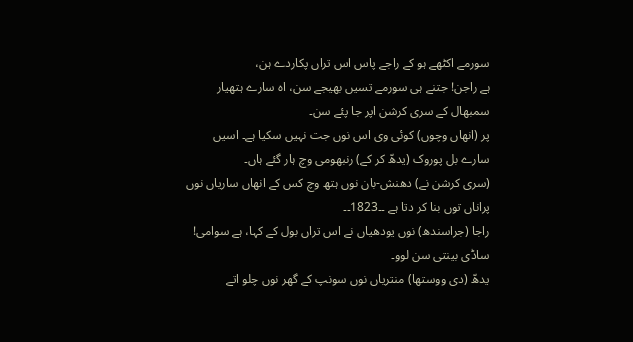سورمے اکٹھے ہو کے راجے پاس اس تراں پکاردے ہن،
ہے راجن! جتنے ہی سورمے تسیں بھیجے سن، اہ سارے ہتھیار سمبھال کے سری کرشن اپر جا پئے سن۔
پر (انھاں وچوں) کوئی وی اس نوں جت نہیں سکیا ہے۔ اسیں سارے بل پوروک (یدھّ کر کے) رنبھومی وچ ہار گئے ہاں۔
(سری کرشن نے) دھنش-بان نوں ہتھ وچ کس کے انھاں ساریاں نوں پراناں توں بنا کر دتا ہے ۔۔1823۔۔
راجا (جراسندھ) نوں یودھیاں نے اس تراں بول کے کہا، ہے سوامی! ساڈی بینتی سن لوو۔
یدھّ (دی ووستھا) منتریاں نوں سونپ کے گھر نوں چلو اتے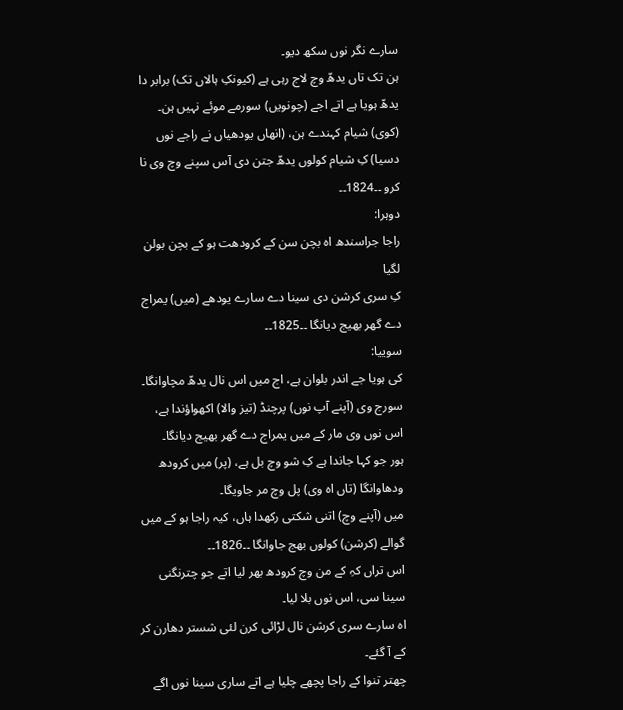سارے نگر نوں سکھ دیو۔
ہن تک تاں یدھّ وچ لاج رہی ہے (کیونکِ ہالاں تک) برابر دا یدھّ ہویا ہے اتے اجے (چونویں) سورمے موئے نہیں ہن۔
(کوی) شیام کہندے ہن، (انھاں یودھیاں نے راجے نوں دسیا) کِ شیام کولوں یدھّ جتن دی آس سپنے وچ وی نا کرو ۔۔1824۔۔
دوہرا:
راجا جراسندھ اہ بچن سن کے کرودھت ہو کے بچن بولن لگیا
کِ سری کرشن دی سینا دے سارے یودھے (میں) یمراج دے گھر بھیج دیانگا ۔۔1825۔۔
سوییا:
کی ہویا جے اندر بلوان ہے، اج میں اس نال یدھّ مچاوانگا۔
سورج وی (آپنے آپ نوں) پرچنڈ (تیز والا) اکھواؤندا ہے، اس نوں وی مار کے میں یمراج دے گھر بھیج دیانگا۔
ہور جو کہا جاندا ہے کِ شو وچ بل ہے، (پر) میں کرودھ ودھاوانگا (تاں اہ وی) پل وچ مر جاویگا۔
میں (آپنے وچ) اتنی شکتی رکھدا ہاں، کیہ راجا ہو کے میں گوالے (کرشن) کولوں بھج جاوانگا ۔۔1826۔۔
اس تراں کہِ کے من وچ کرودھ بھر لیا اتے جو چترنگنی سینا سی، اس نوں بلا لیا۔
اہ سارے سری کرشن نال لڑائی کرن لئی شستر دھارن کر کے آ گئے۔
چھتر تنوا کے راجا پچھے چلیا ہے اتے ساری سینا نوں اگے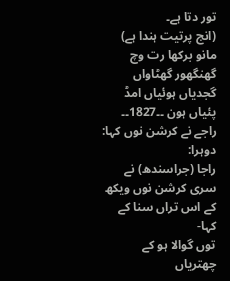تور دتا ہے۔
(انج پرتیت ہندا ہے) مانو برکھا رت وچ گھنگھور گھٹاواں گجدیاں ہوئیاں امڈ پئیاں ہون ۔۔1827۔۔
راجے نے کرشن نوں کہا:
دوہرا:
راجا (جراسندھ) نے سری کرشن نوں ویکھ کے اس تراں سنا کے کہا-
توں گوالا ہو کے چھتریاں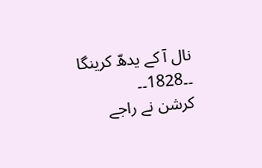نال آ کے یدھّ کرینگا ۔۔1828۔۔
کرشن نے راجے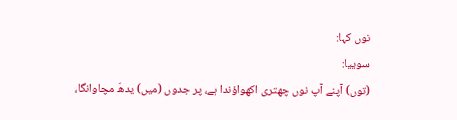نوں کہا:
سوییا:
(توں) آپنے آپ نوں چھتری اکھواؤندا ہے، پر جدوں (میں) یدھّ مچاوانگا،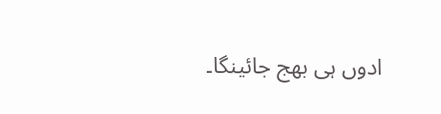ادوں ہی بھج جائینگا۔